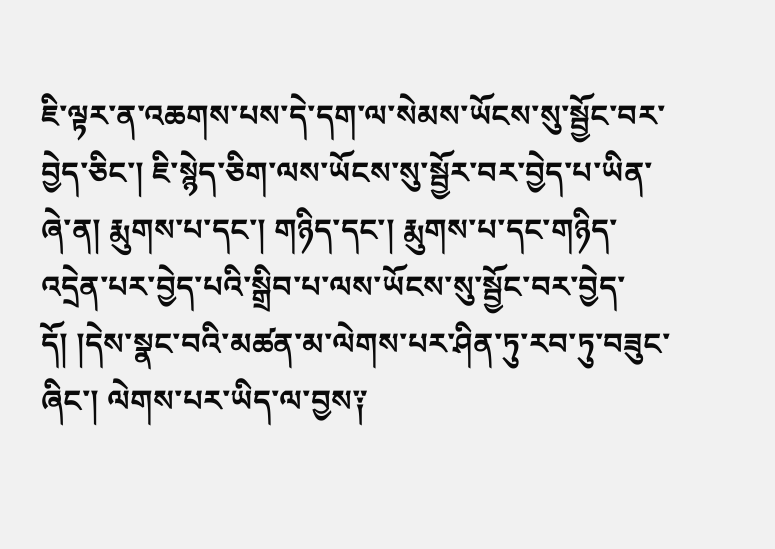ཇི་ལྟར་ན་འཆགས་པས་དེ་དག་ལ་སེམས་ཡོངས་སུ་སྦྱོང་བར་བྱེད་ཅིང་། ཇི་སྙེད་ཅིག་ལས་ཡོངས་སུ་སྦྱོར་བར་བྱེད་པ་ཡིན་ཞེ་ན། རྨུགས་པ་དང་། གཉིད་དང་། རྨུགས་པ་དང་གཉིད་འདྲེན་པར་བྱེད་པའི་སྒྲིབ་པ་ལས་ཡོངས་སུ་སྦྱོང་བར་བྱེད་དོ། །དེས་སྣང་བའི་མཚན་མ་ལེགས་པར་ཤིན་ཏུ་རབ་ཏུ་བཟུང་ཞིང་། ལེགས་པར་ཡིད་ལ་བྱས༑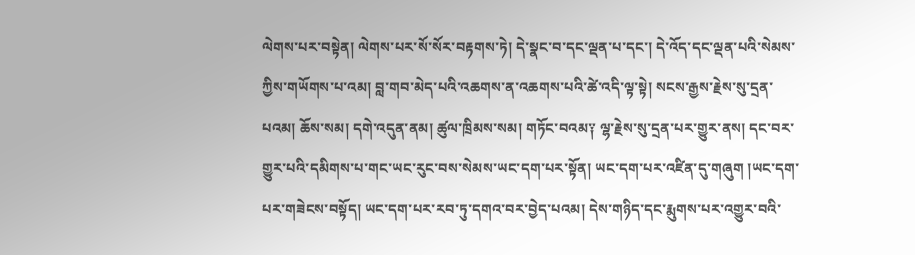ལེགས་པར་བསྟེན། ལེགས་པར་སོ་སོར་བརྟགས་ཏེ། དེ་སྣང་བ་དང་ལྡན་པ་དང་། དེ་འོད་དང་ལྡན་པའི་སེམས་ཀྱིས་གཡོགས་པ་འམ། བླ་གབ་མེད་པའི་འཆགས་ན་འཆགས་པའི་ཚེ་འདི་ལྟ་སྟེ། སངས་རྒྱས་རྗེས་སུ་དྲན་པའམ། ཆོས་སམ། དགེ་འདུན་ནམ། ཚུལ་ཁྲིམས་སམ། གཏོང་བའམ༑ ལྷ་རྗེས་སུ་དྲན་པར་གྱུར་ནས། དང་བར་གྱུར་པའི་དམིགས་པ་གང་ཡང་རུང་བས་སེམས་ཡང་དག་པར་སྟོན། ཡང་དག་པར་འཛིན་དུ་གཞུག །ཡང་དག་པར་གཟེངས་བསྟོད། ཡང་དག་པར་རབ་ཏུ་དགའ་བར་བྱེད་པའམ། དེས་གཉིད་དང་རྨུགས་པར་འགྱུར་བའི་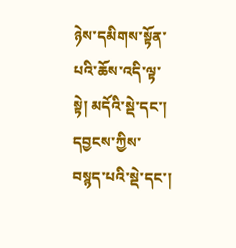ཉེས་དམིགས་སྟོན་པའི་ཆོས་འདི་ལྟ་སྟེ། མདོའི་སྡེ་དང་། དབྱངས་ཀྱིས་བསྙད་པའི་སྡེ་དང་།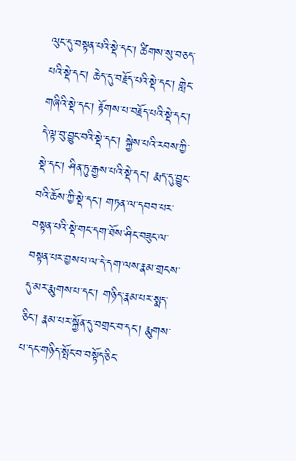ལུང་དུ་བསྟན་པའི་སྡེ་དང་། ཚིགས་སུ་བཅད་པའི་སྡེ་དང་། ཆེད་དུ་བརྗོད་པའི་སྡེ་དང་། གླེང་གཞིའི་སྡེ་དང་། རྟོགས་པ་བརྗོད་པའི་སྡེ་དང་། དེ་ལྟ་བུ་བྱུང་བའི་སྡེ་དང་། སྐྱེས་པའི་རབས་ཀྱི་སྡེ་དང་། ཤིན་ཏུ་རྒྱས་པའི་སྡེ་དང་། རྨད་དུ་བྱུང་བའི་ཆོས་ཀྱི་སྡེ་དང་། གཏན་ལ་དབབ་པར་བསྟན་པའི་སྡེ་གང་དག་ཐོས་ཤིང་བཟུང་ལ་བསྟན་པར་བྱས་པ་ལ་དེ་དག་ལས་རྣམ་གྲངས་དུ་མར་རྨུགས་པ་དང་། གཉིད་རྣམ་པར་སྨད་ཅིང་། རྣམ་པར་སྐྱོན་དུ་བགྲང་བ་དང་། རྨུགས་པ་དང་གཉིད་སྤོང་བ་བསྟོད་ཅིང་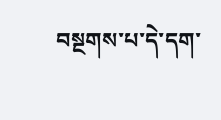བསྔགས་པ་དེ་དག་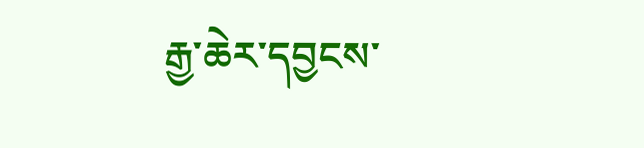རྒྱ་ཆེར་དབྱངས་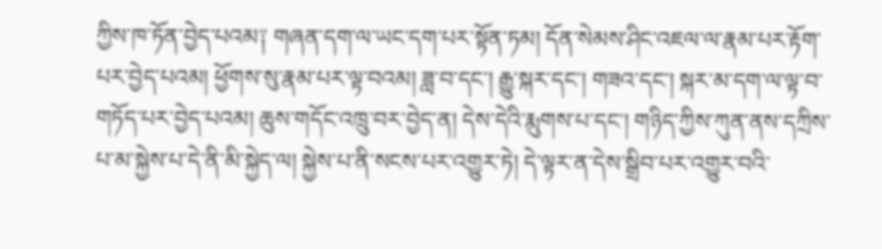ཀྱིས་ཁ་ཏོན་བྱེད་པའམ༑ གཞན་དག་ལ་ཡང་དག་པར་སྟོན་ཏམ། དོན་སེམས་ཤིང་འཇལ་ལ་རྣམ་པར་རྟོག་པར་བྱེད་པའམ། ཕྱོགས་སུ་རྣམ་པར་ལྟ་བའམ། ཟླ་བ་དང་། རྒྱུ་སྐར་དང་། གཟའ་དང་། སྐར་མ་དག་ལ་ལྟ་བ་གཏོད་པར་བྱེད་པའམ། ཆུས་གདོང་འཁྲུ་བར་བྱེད་ན། དེས་དེའི་རྨུགས་པ་དང་། གཉིད་ཀྱིས་ཀུན་ནས་དཀྲིས་པ་མ་སྐྱེས་པ་དེ་ནི་མི་སྐྱེད་ལ། སྐྱེས་པ་ནི་སངས་པར་འགྱུར་ཏེ། དེ་ལྟར་ན་དེས་སྒྲིབ་པར་འགྱུར་བའི་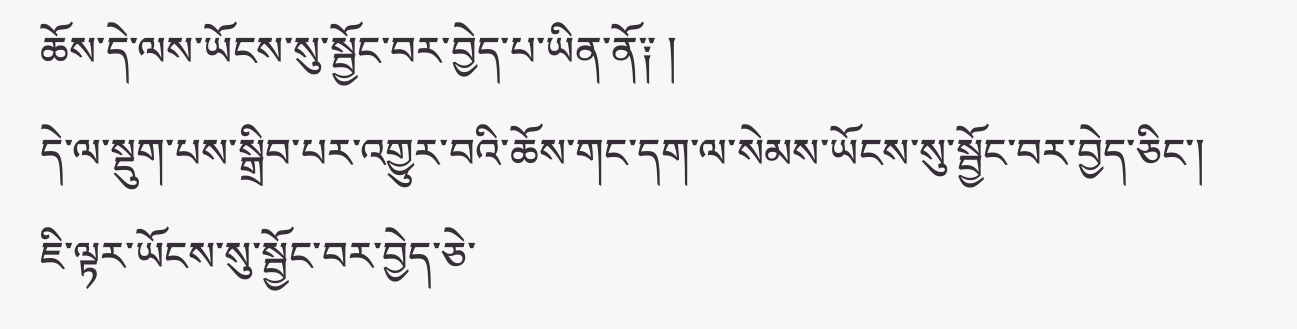ཆོས་དེ་ལས་ཡོངས་སུ་སྦྱོང་བར་བྱེད་པ་ཡིན་ནོ༑ །
དེ་ལ་སྡུག་པས་སྒྲིབ་པར་འགྱུར་བའི་ཆོས་གང་དག་ལ་སེམས་ཡོངས་སུ་སྦྱོང་བར་བྱེད་ཅིང་། ཇི་ལྟར་ཡོངས་སུ་སྦྱོང་བར་བྱེད་ཅེ་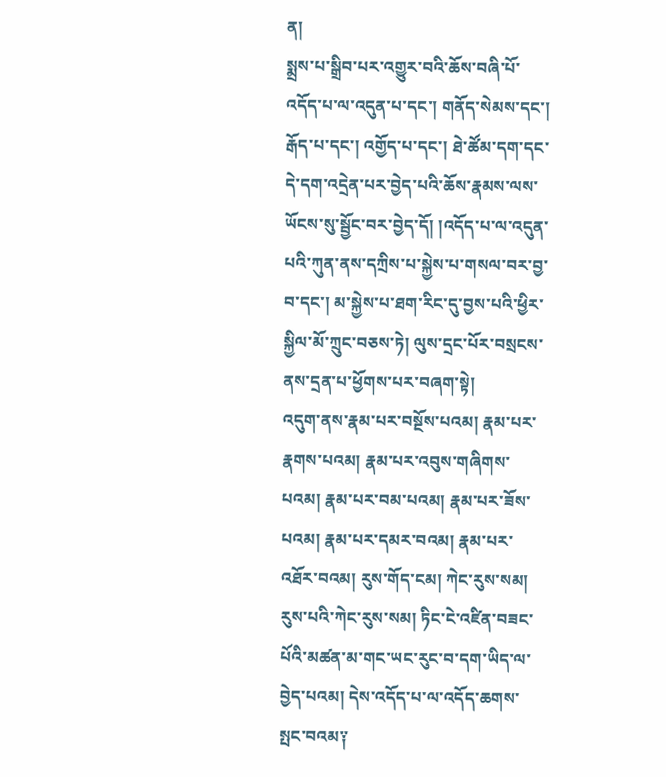ན།
སྨྲས་པ་སྒྲིབ་པར་འགྱུར་བའི་ཆོས་བཞི་པོ་འདོད་པ་ལ་འདུན་པ་དང་། གནོད་སེམས་དང་། རྒོད་པ་དང་། འགྱོད་པ་དང་། ཐེ་ཚོམ་དག་དང་དེ་དག་འདྲེན་པར་བྱེད་པའི་ཆོས་རྣམས་ལས་ཡོངས་སུ་སྦྱོང་བར་བྱེད་དོ། །འདོད་པ་ལ་འདུན་པའི་ཀུན་ནས་དཀྲིས་པ་སྐྱེས་པ་གསལ་བར་བྱ་བ་དང་། མ་སྐྱེས་པ་ཐག་རིང་དུ་བྱས་པའི་ཕྱིར་སྐྱིལ་མོ་ཀྲུང་བཅས་ཏེ། ལུས་དྲང་པོར་བསྲངས་ནས་དྲན་པ་ཕྱོགས་པར་བཞག་སྟེ།
འདུག་ནས་རྣམ་པར་བསྔོས་པའམ། རྣམ་པར་རྣགས་པའམ། རྣམ་པར་འབུས་གཞིགས་པའམ། རྣམ་པར་བམ་པའམ། རྣམ་པར་ཟོས་པའམ། རྣམ་པར་དམར་བའམ། རྣམ་པར་འཐོར་བའམ། རུས་གོད་ངམ། ཀེང་རུས་སམ། རུས་པའི་ཀེང་རུས་སམ། ཏིང་ངེ་འཛིན་བཟང་པོའི་མཚན་མ་གང་ཡང་རུང་བ་དག་ཡིད་ལ་བྱེད་པའམ། དེས་འདོད་པ་ལ་འདོད་ཆགས་སྤང་བའམ༑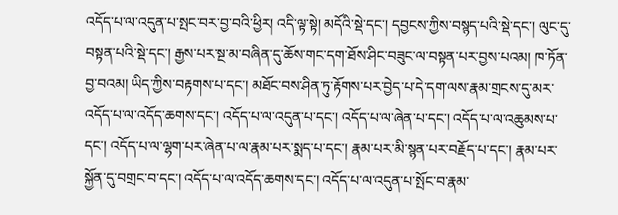འདོད་པ་ལ་འདུན་པ་སྤང་བར་བྱ་བའི་ཕྱིར། འདི་ལྟ་སྟེ། མདོའི་སྡེ་དང་། དབྱངས་ཀྱིས་བསྙད་པའི་སྡེ་དང་། ལུང་དུ་བསྟན་པའི་སྡེ་དང་། རྒྱས་པར་སྔ་མ་བཞིན་དུ་ཆོས་གང་དག་ཐོས་ཤིང་བཟུང་ལ་བསྟན་པར་བྱས་པའམ། ཁ་ཏོན་བྱ་བའམ། ཡིད་ཀྱིས་བརྟགས་པ་དང་། མཐོང་བས་ཤིན་ཏུ་རྟོགས་པར་བྱེད་པ་དེ་དག་ལས་རྣམ་གྲངས་དུ་མར་འདོད་པ་ལ་འདོད་ཆགས་དང་། འདོད་པ་ལ་འདུན་པ་དང་། འདོད་པ་ལ་ཞེན་པ་དང་། འདོད་པ་ལ་འཆུམས་པ་དང་། འདོད་པ་ལ་ལྷག་པར་ཞེན་པ་ལ་རྣམ་པར་སྨད་པ་དང་། རྣམ་པར་མི་སྙན་པར་བརྗོད་པ་དང་། རྣམ་པར་སྐྱོན་དུ་བགྲང་བ་དང་། འདོད་པ་ལ་འདོད་ཆགས་དང་། འདོད་པ་ལ་འདུན་པ་སྤོང་བ་རྣམ་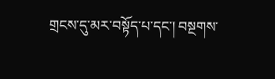གྲངས་དུ་མར་བསྟོད་པ་དང་། བསྔགས་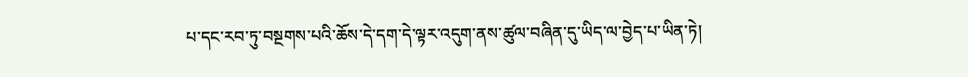པ་དང་རབ་ཏུ་བསྔགས་པའི་ཆོས་དེ་དག་དེ་ལྟར་འདུག་ནས་ཚུལ་བཞིན་དུ་ཡིད་ལ་བྱེད་པ་ཡིན་ཏེ།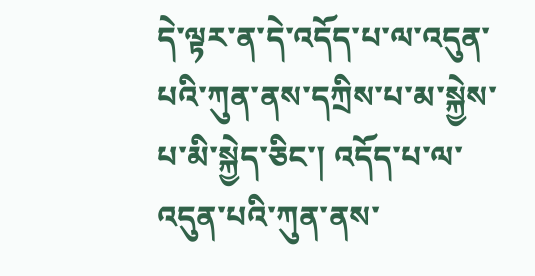དེ་ལྟར་ན་དེ་འདོད་པ་ལ་འདུན་པའི་ཀུན་ནས་དཀྲིས་པ་མ་སྐྱེས་པ་མི་སྐྱེད་ཅིང་། འདོད་པ་ལ་འདུན་པའི་ཀུན་ནས་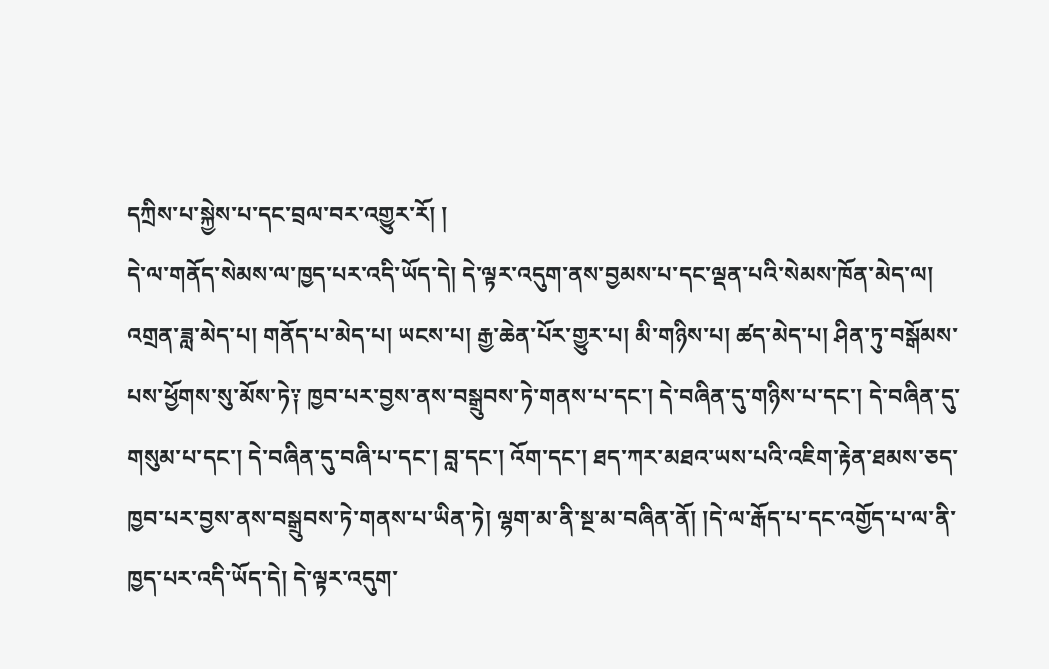དཀྲིས་པ་སྐྱེས་པ་དང་བྲལ་བར་འགྱུར་རོ། །
དེ་ལ་གནོད་སེམས་ལ་ཁྱད་པར་འདི་ཡོད་དེ། དེ་ལྟར་འདུག་ནས་བྱམས་པ་དང་ལྡན་པའི་སེམས་ཁོན་མེད་ལ། འགྲན་ཟླ་མེད་པ། གནོད་པ་མེད་པ། ཡངས་པ། རྒྱ་ཆེན་པོར་གྱུར་པ། མི་གཉིས་པ། ཚད་མེད་པ། ཤིན་ཏུ་བསྒོམས་པས་ཕྱོགས་སུ་མོས་ཏེ༑ ཁྱབ་པར་བྱས་ནས་བསྒྲུབས་ཏེ་གནས་པ་དང་། དེ་བཞིན་དུ་གཉིས་པ་དང་། དེ་བཞིན་དུ་གསུམ་པ་དང་། དེ་བཞིན་དུ་བཞི་པ་དང་། བླ་དང་། འོག་དང་། ཐད་ཀར་མཐའ་ཡས་པའི་འཇིག་རྟེན་ཐམས་ཅད་ཁྱབ་པར་བྱས་ནས་བསྒྲུབས་ཏེ་གནས་པ་ཡིན་ཏེ། ལྷག་མ་ནི་སྔ་མ་བཞིན་ནོ། །དེ་ལ་རྒོད་པ་དང་འགྱོད་པ་ལ་ནི་ཁྱད་པར་འདི་ཡོད་དེ། དེ་ལྟར་འདུག་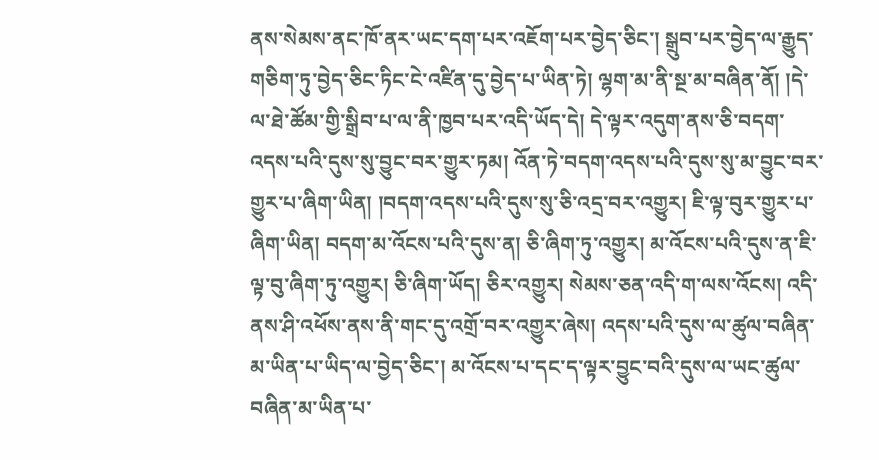ནས་སེམས་ནང་ཁོ་ནར་ཡང་དག་པར་འཇོག་པར་བྱེད་ཅིང་། སྒྲུབ་པར་བྱེད་ལ་རྒྱུད་གཅིག་ཏུ་བྱེད་ཅིང་ཏིང་ངེ་འཛིན་དུ་བྱེད་པ་ཡིན་ཏེ། ལྷག་མ་ནི་སྔ་མ་བཞིན་ནོ། །དེ་ལ་ཐེ་ཚོམ་གྱི་སྒྲིབ་པ་ལ་ནི་ཁྱབ་པར་འདི་ཡོད་དེ། དེ་ལྟར་འདུག་ནས་ཅི་བདག་འདས་པའི་དུས་སུ་བྱུང་བར་གྱུར་ཏམ། འོན་ཏེ་བདག་འདས་པའི་དུས་སུ་མ་བྱུང་བར་གྱུར་པ་ཞིག་ཡིན། །བདག་འདས་པའི་དུས་སུ་ཅི་འདྲ་བར་འགྱུར། ཇི་ལྟ་བུར་གྱུར་པ་ཞིག་ཡིན། བདག་མ་འོངས་པའི་དུས་ན། ཅི་ཞིག་ཏུ་འགྱུར། མ་འོངས་པའི་དུས་ན་ཇི་ལྟ་བུ་ཞིག་ཏུ་འགྱུར། ཅི་ཞིག་ཡོད། ཅིར་འགྱུར། སེམས་ཅན་འདི་ག་ལས་འོངས། འདི་ནས་ཤི་འཕོས་ནས་ནི་གང་དུ་འགྲོ་བར་འགྱུར་ཞེས། འདས་པའི་དུས་ལ་ཚུལ་བཞིན་མ་ཡིན་པ་ཡིད་ལ་བྱེད་ཅིང་། མ་འོངས་པ་དང་ད་ལྟར་བྱུང་བའི་དུས་ལ་ཡང་ཚུལ་བཞིན་མ་ཡིན་པ་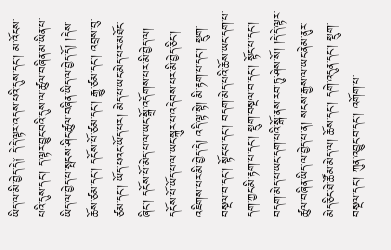ཡིད་ལ་མི་བྱེད་དེ༑ དེ་དེ་ལྟར་འདས་པའི་དུས་དང་། མ་འོངས་པའི་དུས་དང་། ད་ལྟར་བྱུང་བའི་དུས་ལ་ཚུལ་བཞིན་མ་ཡིན་པ་ཡིད་ལ་བྱེད་པ་སྤངས་ཤིང་ཚུལ་བཞིན་ཡིད་ལ་བྱེད་དོ། །དེས་ཆོས་ཙམ་དང་། དངོས་པོ་ཙམ་དང་། རྒྱུ་ཙམ་དང་། འབྲས་བུ་ཙམ་དང་། ཡོད་པའང་ཡོད་པར། མེད་པ་ཡང་མེད་པར་མཐོང་ཞིང་། དངོས་པོ་མེད་པ་ལ་ཡང་སྒྲོ་འདོགས་པར་མི་བྱེད་ལ། དངོས་པོ་ཡོད་པ་ལ་ཡང་སྐུར་པ་འདེབས་པར་མི་བྱེད་ཅིང་། འཇིགས་པར་མི་བྱེད་དེ། འདི་ལྟ་སྟེ། མི་རྟག་པ་དང་། སྡུག་བསྔལ་བ་དང་། སྟོང་པ་དང་། བདག་མེད་པའི་ཆོས་ཡང་དག་པ་དག་ཀྱང་མི་རྟག་པ་དང་། སྡུག་བསྔལ་བ་དང་། སྟོང་པ་དང་། བདག་མེད་པ་ཡང་དག་པའི་སྒོ་ནས་རབ་ཏུ་ཤེས་སོ། །དེ་དེ་ལྟར་ཚུལ་བཞིན་ཡིད་ལ་བྱེད་པ་ན། སངས་རྒྱས་ལ་ཡང་ནེམ་ནུར་མེད་ཅིང་ཐེ་ཚོམ་མེད་ལ། ཆོས་དང་། དགེ་འདུན་དང་། སྡུག་བསྔལ་དང་། ཀུན་འབྱུང་བ་དང་། འགོག་པ་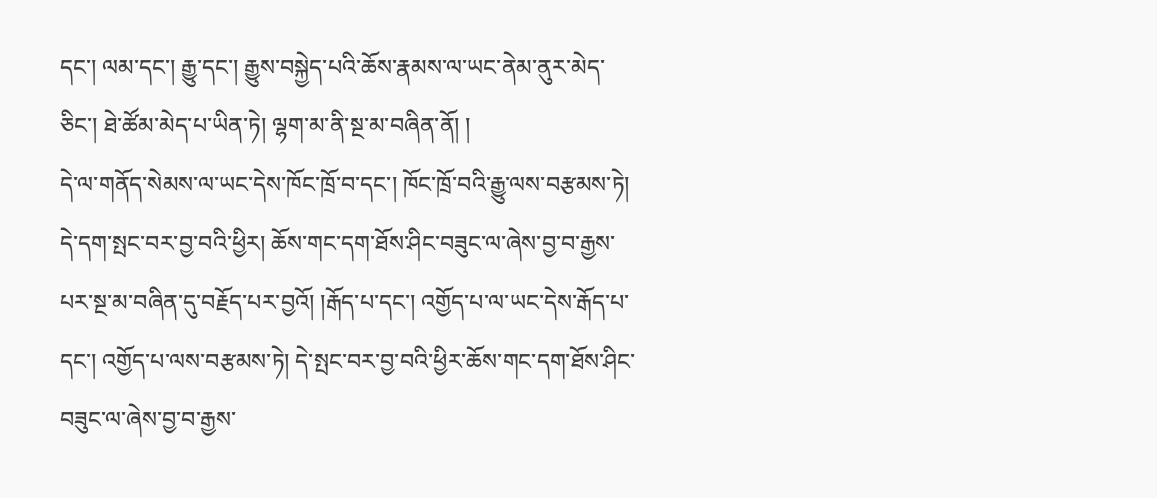དང་། ལམ་དང་། རྒྱུ་དང་། རྒྱུས་བསྐྱེད་པའི་ཆོས་རྣམས་ལ་ཡང་ནེམ་ནུར་མེད་ཅིང་། ཐེ་ཚོམ་མེད་པ་ཡིན་ཏེ། ལྷག་མ་ནི་སྔ་མ་བཞིན་ནོ། །
དེ་ལ་གནོད་སེམས་ལ་ཡང་དེས་ཁོང་ཁྲོ་བ་དང་། ཁོང་ཁྲོ་བའི་རྒྱུ་ལས་བརྩམས་ཏེ། དེ་དག་སྤང་བར་བྱ་བའི་ཕྱིར། ཆོས་གང་དག་ཐོས་ཤིང་བཟུང་ལ་ཞེས་བྱ་བ་རྒྱས་པར་སྔ་མ་བཞིན་དུ་བརྗོད་པར་བྱའོ། །རྒོད་པ་དང་། འགྱོད་པ་ལ་ཡང་དེས་རྒོད་པ་དང་། འགྱོད་པ་ལས་བརྩམས་ཏེ། དེ་སྤང་བར་བྱ་བའི་ཕྱིར་ཆོས་གང་དག་ཐོས་ཤིང་བཟུང་ལ་ཞེས་བྱ་བ་རྒྱས་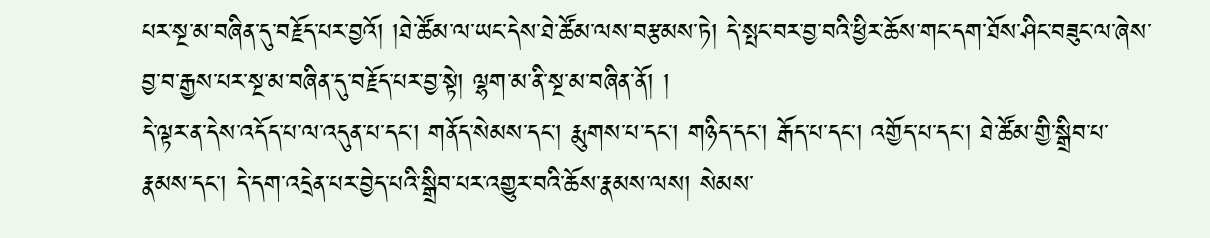པར་སྔ་མ་བཞིན་དུ་བརྗོད་པར་བྱའོ། །ཐེ་ཚོམ་ལ་ཡང་དེས་ཐེ་ཚོམ་ལས་བརྩམས་ཏེ། དེ་སྤང་བར་བྱ་བའི་ཕྱིར་ཆོས་གང་དག་ཐོས་ཤིང་བཟུང་ལ་ཞེས་བྱ་བ་རྒྱས་པར་སྔ་མ་བཞིན་དུ་བརྗོད་པར་བྱ་སྟེ། ལྷག་མ་ནི་སྔ་མ་བཞིན་ནོ། །
དེ་ལྟར་ན་དེས་འདོད་པ་ལ་འདུན་པ་དང་། གནོད་སེམས་དང་། རྨུགས་པ་དང་། གཉིད་དང་། རྒོད་པ་དང་། འགྱོད་པ་དང་། ཐེ་ཚོམ་གྱི་སྒྲིབ་པ་རྣམས་དང་། དེ་དག་འདྲེན་པར་བྱེད་པའི་སྒྲིབ་པར་འགྱུར་བའི་ཆོས་རྣམས་ལས། སེམས་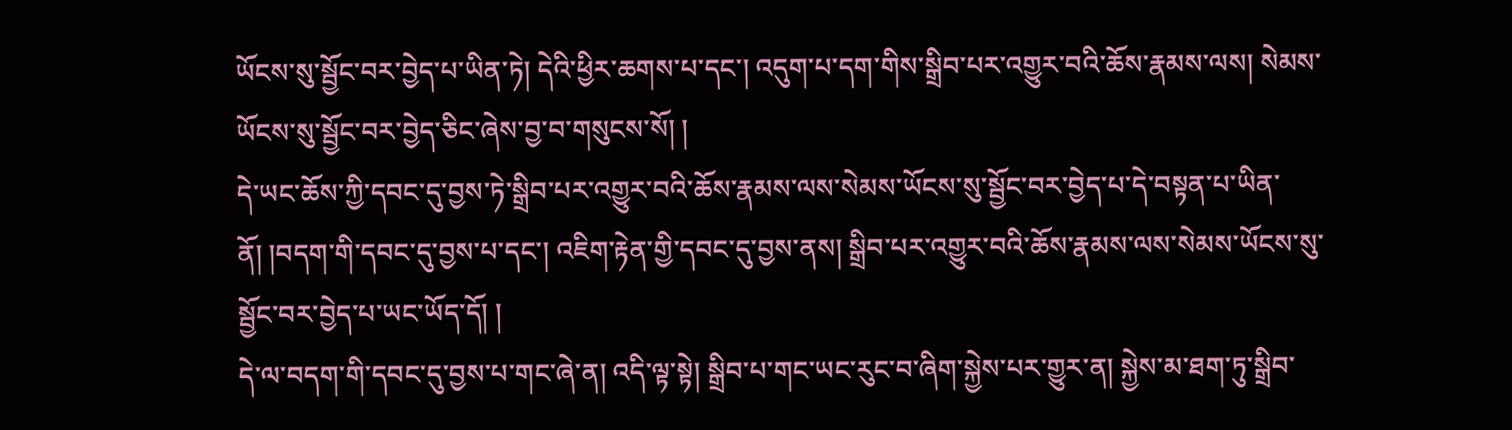ཡོངས་སུ་སྦྱོང་བར་བྱེད་པ་ཡིན་ཏེ། དེའི་ཕྱིར་ཆགས་པ་དང་། འདུག་པ་དག་གིས་སྒྲིབ་པར་འགྱུར་བའི་ཆོས་རྣམས་ལས། སེམས་ཡོངས་སུ་སྦྱོང་བར་བྱེད་ཅིང་ཞེས་བྱ་བ་གསུངས་སོ། །
དེ་ཡང་ཆོས་ཀྱི་དབང་དུ་བྱས་ཏེ་སྒྲིབ་པར་འགྱུར་བའི་ཆོས་རྣམས་ལས་སེམས་ཡོངས་སུ་སྦྱོང་བར་བྱེད་པ་དེ་བསྟན་པ་ཡིན་ནོ། །བདག་གི་དབང་དུ་བྱས་པ་དང་། འཇིག་རྟེན་གྱི་དབང་དུ་བྱས་ནས། སྒྲིབ་པར་འགྱུར་བའི་ཆོས་རྣམས་ལས་སེམས་ཡོངས་སུ་སྦྱོང་བར་བྱེད་པ་ཡང་ཡོད་དོ། །
དེ་ལ་བདག་གི་དབང་དུ་བྱས་པ་གང་ཞེ་ན། འདི་ལྟ་སྟེ། སྒྲིབ་པ་གང་ཡང་རུང་བ་ཞིག་སྐྱེས་པར་གྱུར་ན། སྐྱེས་མ་ཐག་ཏུ་སྒྲིབ་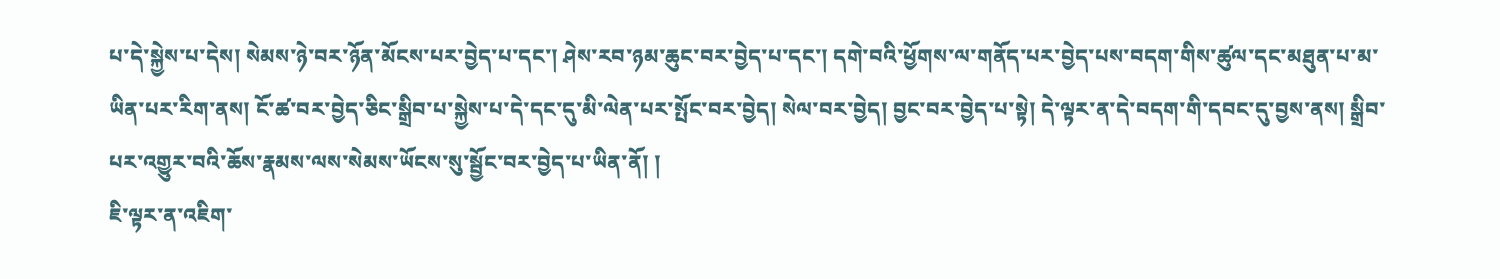པ་དེ་སྐྱེས་པ་དེས། སེམས་ཉེ་བར་ཉོན་མོངས་པར་བྱེད་པ་དང་། ཤེས་རབ་ཉམ་ཆུང་བར་བྱེད་པ་དང་། དགེ་བའི་ཕྱོགས་ལ་གནོད་པར་བྱེད་པས་བདག་གིས་ཚུལ་དང་མཐུན་པ་མ་ཡིན་པར་རིག་ནས། ངོ་ཚ་བར་བྱེད་ཅིང་སྒྲིབ་པ་སྐྱེས་པ་དེ་དང་དུ་མི་ལེན་པར་སྤོང་བར་བྱེད། སེལ་བར་བྱེད། བྱང་བར་བྱེད་པ་སྟེ། དེ་ལྟར་ན་དེ་བདག་གི་དབང་དུ་བྱས་ནས། སྒྲིབ་པར་འགྱུར་བའི་ཆོས་རྣམས་ལས་སེམས་ཡོངས་སུ་སྦྱོང་བར་བྱེད་པ་ཡིན་ནོ། །
ཇི་ལྟར་ན་འཇིག་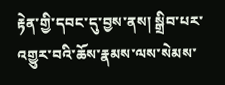རྟེན་གྱི་དབང་དུ་བྱས་ནས། སྒྲིབ་པར་འགྱུར་བའི་ཆོས་རྣམས་ལས་སེམས་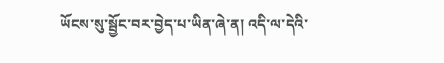ཡོངས་སུ་སྦྱོང་བར་བྱེད་པ་ཡིན་ཞེ་ན། འདི་ལ་དེའི་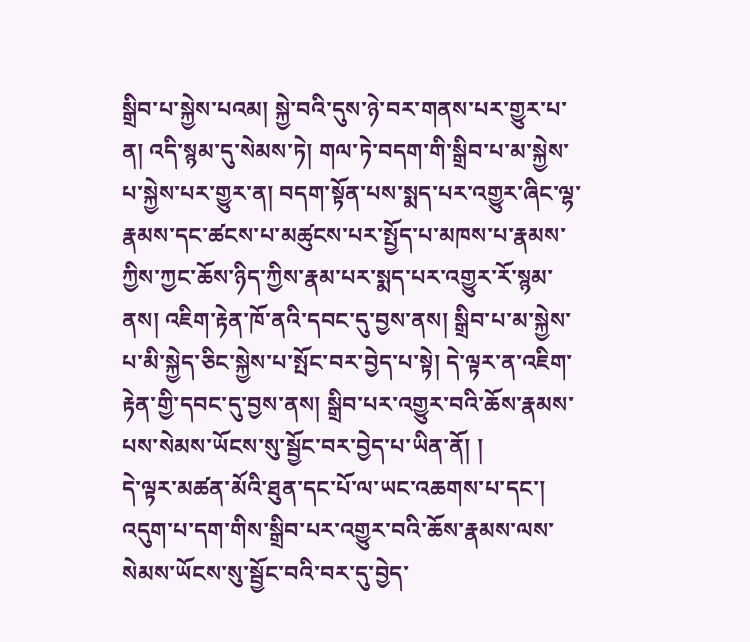སྒྲིབ་པ་སྐྱེས་པའམ། སྐྱེ་བའི་དུས་ཉེ་བར་གནས་པར་གྱུར་པ་ན། འདི་སྙམ་དུ་སེམས་ཏེ། གལ་ཏེ་བདག་གི་སྒྲིབ་པ་མ་སྐྱེས་པ་སྐྱེས་པར་གྱུར་ན། བདག་སྟོན་པས་སྨད་པར་འགྱུར་ཞིང་ལྷ་རྣམས་དང་ཚངས་པ་མཚུངས་པར་སྤྱོད་པ་མཁས་པ་རྣམས་ཀྱིས་ཀྱང་ཆོས་ཉིད་ཀྱིས་རྣམ་པར་སྨད་པར་འགྱུར་རོ་སྙམ་ནས། འཇིག་རྟེན་ཁོ་ནའི་དབང་དུ་བྱས་ནས། སྒྲིབ་པ་མ་སྐྱེས་པ་མི་སྐྱེད་ཅིང་སྐྱེས་པ་སྤོང་བར་བྱེད་པ་སྟེ། དེ་ལྟར་ན་འཇིག་རྟེན་གྱི་དབང་དུ་བྱས་ནས། སྒྲིབ་པར་འགྱུར་བའི་ཆོས་རྣམས་པས་སེམས་ཡོངས་སུ་སྦྱོང་བར་བྱེད་པ་ཡིན་ནོ། །
དེ་ལྟར་མཚན་མོའི་ཐུན་དང་པོ་ལ་ཡང་འཆགས་པ་དང་། འདུག་པ་དག་གིས་སྒྲིབ་པར་འགྱུར་བའི་ཆོས་རྣམས་ལས་སེམས་ཡོངས་སུ་སྦྱོང་བའི་བར་དུ་བྱེད་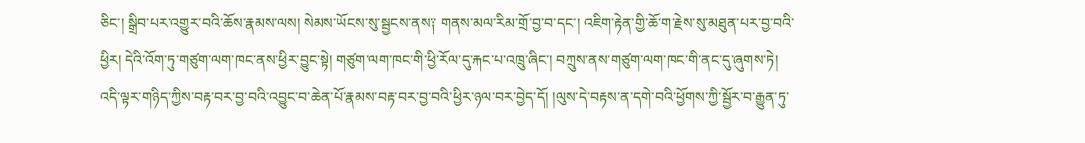ཅིང་། སྒྲིབ་པར་འགྱུར་བའི་ཆོས་རྣམས་ལས། སེམས་ཡོངས་སུ་སྦྱངས་ནས༑ གནས་མལ་རིམ་གྲོ་བྱ་བ་དང་། འཇིག་རྟེན་གྱི་ཆོ་ག་རྗེས་སུ་མཐུན་པར་བྱ་བའི་ཕྱིར། དེའི་འོག་ཏུ་གཙུག་ལག་ཁང་ནས་ཕྱིར་བྱུང་སྟེ། གཙུག་ལག་ཁང་གི་ཕྱི་རོལ་དུ་རྐང་པ་འཁྲུ་ཞིང་། བཀྲུས་ནས་གཙུག་ལག་ཁང་གི་ནང་དུ་ཞུགས་ཏེ། འདི་ལྟར་གཉིད་ཀྱིས་བརྟ་བར་བྱ་བའི་འབྱུང་བ་ཆེན་པོ་རྣམས་བརྟ་བར་བྱ་བའི་ཕྱིར་ཉལ་བར་བྱེད་དོ། །ལུས་དེ་བརྟས་ན་དགེ་བའི་ཕྱོགས་ཀྱི་སྦྱོར་བ་རྒྱུན་ཏུ་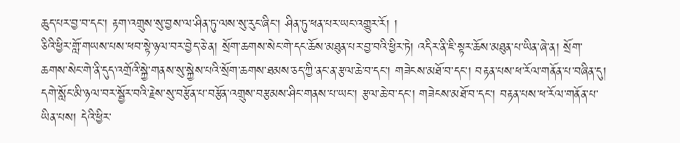ཆུད་པར་བྱ་བ་དང་། རྟག་འགྲུས་སུ་བྱས་ལ་ཤིན་ཏུ་ལས་སུ་རུང་ཞིང་། ཤིན་ཏུ་ཕན་པར་ཡང་འགྱུར་རོ། །
ཅིའི་ཕྱིར་གློ་གཡས་པས་ཕབ་སྟེ་ཉལ་བར་བྱེད་ཅེ་ན། སྲོག་ཆགས་སེང་གེ་དང་ཆོས་མཐུན་པར་བྱ་བའི་ཕྱིར་ཏེ། འདིར་ནི་ཇི་སྟར་ཆོས་མཐུན་པ་ཡིན་ཞེ་ན། སྲོག་ཆགས་སེང་གེ་ནི་དུད་འགྲོའི་སྐྱེ་གནས་སུ་སྐྱེས་པའི་སྲོག་ཆགས་ཐམས་ཅད་ཀྱི་ནང་ན་རྩལ་ཆེ་བ་དང་། གཟེངས་མཐོ་བ་དང་། བརྟན་པས་ཕ་རོལ་གནོན་པ་བཞིན་དུ། དགེ་སློང་མི་ཉལ་བར་སྦྱོར་བའི་རྗེས་སུ་བརྩོན་པ་བརྩོན་འགྲུས་བརྩམས་ཤིང་གནས་པ་ཡང་། རྩལ་ཆེ་བ་དང་། གཟེངས་མཐོ་བ་དང་། བརྟན་པས་ཕ་རོལ་གནོན་པ་ཡིན་པས། དེའི་ཕྱིར་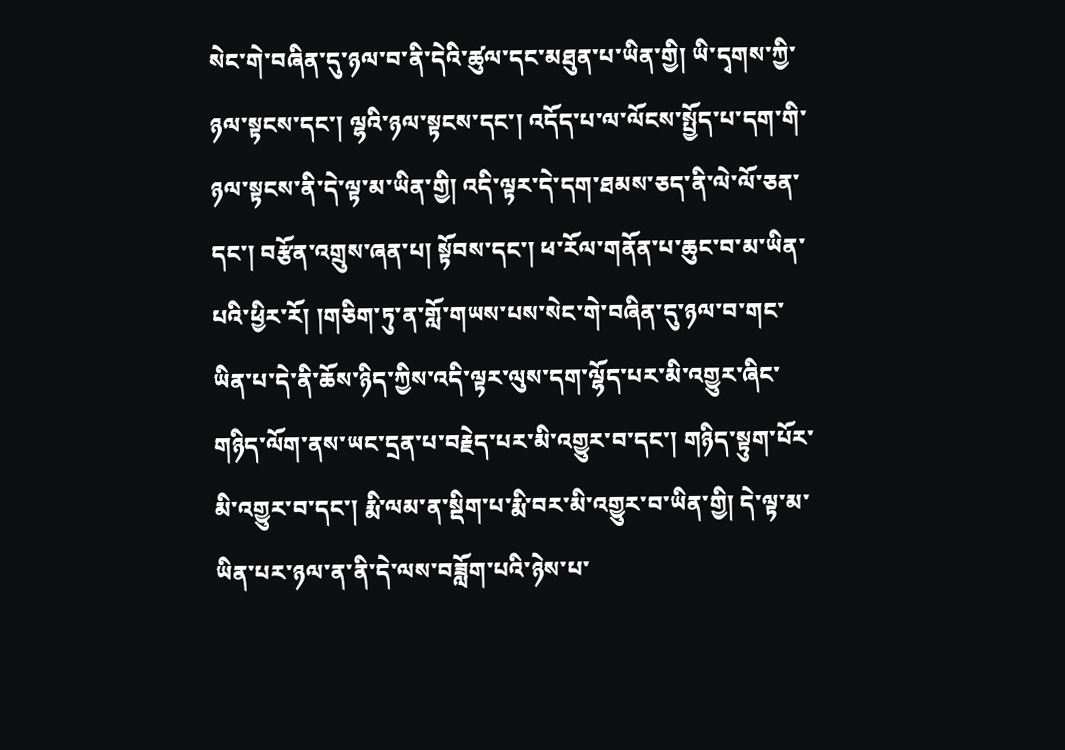སེང་གེ་བཞིན་དུ་ཉལ་བ་ནི་དེའི་ཚུལ་དང་མཐུན་པ་ཡིན་གྱི། ཡི་དྭགས་ཀྱི་ཉལ་སྟངས་དང་། ལྷའི་ཉལ་སྟངས་དང་། འདོད་པ་ལ་ལོངས་སྤྱོད་པ་དག་གི་ཉལ་སྟངས་ནི་དེ་ལྟ་མ་ཡིན་གྱི། འདི་ལྟར་དེ་དག་ཐམས་ཅད་ནི་ལེ་ལོ་ཅན་དང་། བརྩོན་འགྲུས་ཞན་པ། སྟོབས་དང་། ཕ་རོལ་གནོན་པ་ཆུང་བ་མ་ཡིན་པའི་ཕྱིར་རོ། །གཅིག་ཏུ་ན་གློ་གཡས་པས་སེང་གེ་བཞིན་དུ་ཉལ་བ་གང་ཡིན་པ་དེ་ནི་ཆོས་ཉིད་ཀྱིས་འདི་ལྟར་ལུས་དག་ལྷོད་པར་མི་འགྱུར་ཞིང་གཉིད་ལོག་ནས་ཡང་དྲན་པ་བརྗེད་པར་མི་འགྱུར་བ་དང་། གཉིད་སྟུག་པོར་མི་འགྱུར་བ་དང་། རྨི་ལམ་ན་སྡིག་པ་རྨི་བར་མི་འགྱུར་བ་ཡིན་གྱི། དེ་ལྟ་མ་ཡིན་པར་ཉལ་ན་ནི་དེ་ལས་བཟློག་པའི་ཉེས་པ་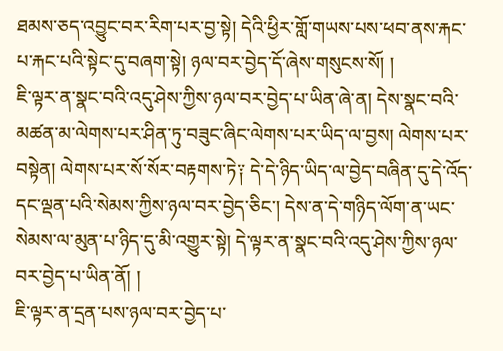ཐམས་ཅད་འབྱུང་བར་རིག་པར་བྱ་སྟེ། དེའི་ཕྱིར་གློ་གཡས་པས་ཕབ་ནས་རྐང་པ་རྐང་པའི་སྟེང་དུ་བཞག་སྟེ། ཉལ་བར་བྱེད་དོ་ཞེས་གསུངས་སོ། །
ཇི་ལྟར་ན་སྣང་བའི་འདུ་ཤེས་ཀྱིས་ཉལ་བར་བྱེད་པ་ཡིན་ཞེ་ན། དེས་སྣང་བའི་མཚན་མ་ལེགས་པར་ཤིན་ཏུ་བཟུང་ཞིང་ལེགས་པར་ཡིད་ལ་བྱས། ལེགས་པར་བསྟེན། ལེགས་པར་སོ་སོར་བརྟགས་ཏེ༑ དེ་དེ་ཉིད་ཡིད་ལ་བྱེད་བཞིན་དུ་དེ་འོད་དང་ལྡན་པའི་སེམས་ཀྱིས་ཉལ་བར་བྱེད་ཅིང་། དེས་ན་དེ་གཉིད་ལོག་ན་ཡང་སེམས་ལ་མུན་པ་ཉིད་དུ་མི་འགྱུར་སྟེ། དེ་ལྟར་ན་སྣང་བའི་འདུ་ཤེས་ཀྱིས་ཉལ་བར་བྱེད་པ་ཡིན་ནོ། །
ཇི་ལྟར་ན་དྲན་པས་ཉལ་བར་བྱེད་པ་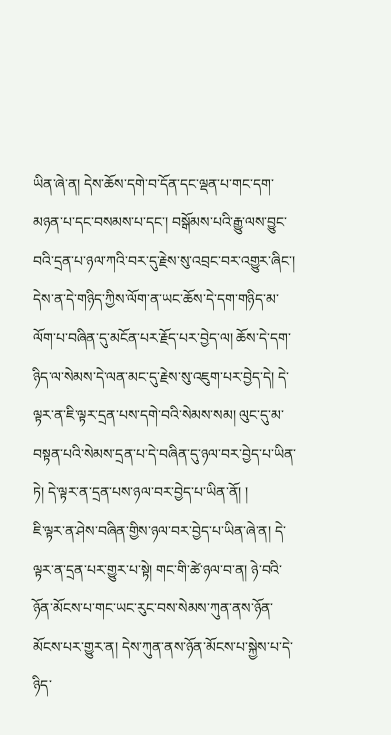ཡིན་ཞེ་ན། དེས་ཆོས་དགེ་བ་དོན་དང་ལྡན་པ་གང་དག་མཉན་པ་དང་བསམས་པ་དང་། བསྒོམས་པའི་རྒྱུ་ལས་བྱུང་བའི་དྲན་པ་ཉལ་ཀའི་བར་དུ་རྗེས་སུ་འབྲང་བར་འགྱུར་ཞིང་། དེས་ན་དེ་གཉིད་ཀྱིས་ལོག་ན་ཡང་ཆོས་དེ་དག་གཉིད་མ་ལོག་པ་བཞིན་དུ་མངོན་པར་རྗོད་པར་བྱེད་ལ། ཆོས་དེ་དག་ཉིད་ལ་སེམས་དེ་ལན་མང་དུ་རྗེས་སུ་འཇུག་པར་བྱེད་དེ། དེ་ལྟར་ན་ཇི་ལྟར་དྲན་པས་དགེ་བའི་སེམས་སམ། ལུང་དུ་མ་བསྟན་པའི་སེམས་དྲན་པ་དེ་བཞིན་དུ་ཉལ་བར་བྱེད་པ་ཡིན་ཏེ། དེ་ལྟར་ན་དྲན་པས་ཉལ་བར་བྱེད་པ་ཡིན་ནོ། །
ཇི་ལྟར་ན་ཤེས་བཞིན་གྱིས་ཉལ་བར་བྱེད་པ་ཡིན་ཞེ་ན། དེ་ལྟར་ན་དྲན་པར་གྱུར་པ་སྟེ། གང་གི་ཚེ་ཉལ་བ་ན། ཉེ་བའི་ཉོན་མོངས་པ་གང་ཡང་རུང་བས་སེམས་ཀུན་ནས་ཉོན་མོངས་པར་གྱུར་ན། དེས་ཀུན་ནས་ཉོན་མོངས་པ་སྐྱེས་པ་དེ་ཉིད་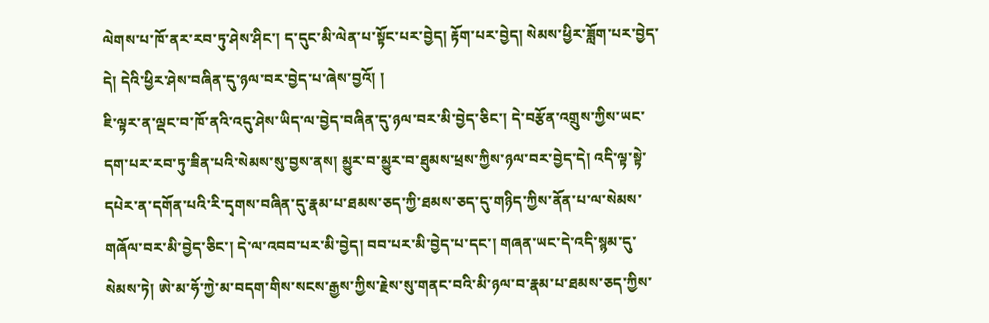ལེགས་པ་ཁོ་ནར་རབ་ཏུ་ཤེས་ཤིང་། ད་དུང་མི་ལེན་པ་སྟོང་པར་བྱེད། རྟོག་པར་བྱེད། སེམས་ཕྱིར་ཟློག་པར་བྱེད་དེ། དེའི་ཕྱིར་ཤེས་བཞིན་དུ་ཉལ་བར་བྱེད་པ་ཞེས་བྱའོ། །
ཇི་ལྟར་ན་ལྡང་བ་ཁོ་ནའི་འདུ་ཤེས་ཡིད་ལ་བྱེད་བཞིན་དུ་ཉལ་བར་མི་བྱེད་ཅིང་། དེ་བརྩོན་འགྲུས་ཀྱིས་ཡང་དག་པར་རབ་ཏུ་ཟིན་པའི་སེམས་སུ་བྱས་ནས། མྱུར་བ་མྱུར་བ་ཐུམས་ཕྲས་ཀྱིས་ཉལ་བར་བྱེད་དེ། འདི་ལྟ་སྟེ་དཔེར་ན་དགོན་པའི་རི་དྭགས་བཞིན་དུ་རྣམ་པ་ཐམས་ཅད་ཀྱི་ཐམས་ཅད་དུ་གཉིད་ཀྱིས་ནོན་པ་ལ་སེམས་གཞོལ་བར་མི་བྱེད་ཅིང་། དེ་ལ་འབབ་པར་མི་བྱེད། བབ་པར་མི་བྱེད་པ་དང་། གཞན་ཡང་དེ་འདི་སྙམ་དུ་སེམས་ཏེ། ཨེ་མ་ཧོ་ཀྱེ་མ་བདག་གིས་སངས་རྒྱས་ཀྱིས་རྗེས་སུ་གནང་བའི་མི་ཉལ་བ་རྣམ་པ་ཐམས་ཅད་ཀྱིས་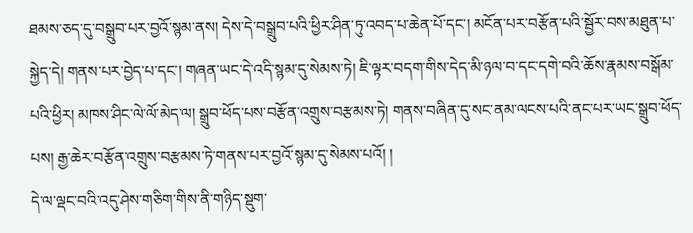ཐམས་ཅད་དུ་བསྒྲུབ་པར་བྱའོ་སྙམ་ནས། དེས་དེ་བསྒྲུབ་པའི་ཕྱིར་ཤིན་ཏུ་འབད་པ་ཆེན་པོ་དང་། མངོན་པར་བརྩོན་པའི་སྦྱོར་བས་མཐུན་པ་སྐྱེད་དེ། གནས་པར་བྱེད་པ་དང་། གཞན་ཡང་དེ་འདི་སྙམ་དུ་སེམས་ཏེ། ཇི་ལྟར་བདག་གིས་དེད་མི་ཉལ་བ་དང་དགེ་བའི་ཆོས་རྣམས་བསྒོམ་པའི་ཕྱིར། མཁས་ཤིང་ལེ་ལོ་མེད་ལ། སྒྲུབ་ཕོད་པས་བརྩོན་འགྲུས་བརྩམས་ཏེ། གནས་བཞིན་དུ་སང་ནམ་ལངས་པའི་ནང་པར་ཡང་སྒྲུབ་ཕོད་པས། རྒྱ་ཆེར་བརྩོན་འགྲུས་བརྩམས་ཏེ་གནས་པར་བྱའོ་སྙམ་དུ་སེམས་པའོ། །
དེ་ལ་ལྡང་བའི་འདུ་ཤེས་གཅིག་གིས་ནི་གཉིད་སྡུག་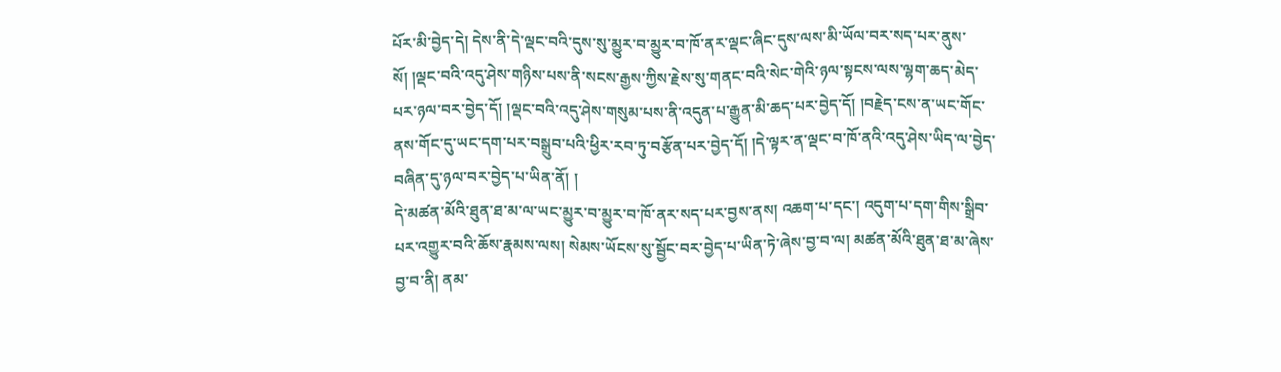པོར་མི་བྱེད་དེ། དེས་ནི་དེ་ལྡང་བའི་དུས་སུ་མྱུར་བ་མྱུར་བ་ཁོ་ནར་ལྡང་ཞིང་དུས་ལས་མི་ཡོལ་བར་སད་པར་ནུས་སོ། །ལྡང་བའི་འདུ་ཤེས་གཉིས་པས་ནི་སངས་རྒྱས་ཀྱིས་རྗེས་སུ་གནང་བའི་སེང་གེའི་ཉལ་སྟངས་ལས་ལྷག་ཆད་མེད་པར་ཉལ་བར་བྱེད་དོ། །ལྡང་བའི་འདུ་ཤེས་གསུམ་པས་ནི་འདུན་པ་རྒྱུན་མི་ཆད་པར་བྱེད་དོ། །བརྗེད་ངས་ན་ཡང་གོང་ནས་གོང་དུ་ཡང་དག་པར་བསྒྲུབ་པའི་ཕྱིར་རབ་ཏུ་བརྩོན་པར་བྱེད་དོ། །དེ་ལྟར་ན་ལྡང་བ་ཁོ་ནའི་འདུ་ཤེས་ཡིད་ལ་བྱེད་བཞིན་དུ་ཉལ་བར་བྱེད་པ་ཡིན་ནོ། །
དེ་མཚན་མོའི་ཐུན་ཐ་མ་ལ་ཡང་མྱུར་བ་མྱུར་བ་ཁོ་ནར་སད་པར་བྱས་ནས། འཆག་པ་དང་། འདུག་པ་དག་གིས་སྒྲིབ་པར་འགྱུར་བའི་ཆོས་རྣམས་ལས། སེམས་ཡོངས་སུ་སྦྱོང་བར་བྱེད་པ་ཡིན་ཏེ་ཞེས་བྱ་བ་ལ། མཚན་མོའི་ཐུན་ཐ་མ་ཞེས་བྱ་བ་ནི། ནམ་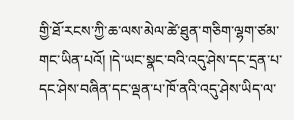གྱི་ཐོ་རངས་ཀྱི་ཆ་ལས་མེལ་ཚེ་ཐུན་གཅིག་ལྷག་ཙམ་གང་ཡིན་པའོ། །དེ་ཡང་སྣང་བའི་འདུ་ཤེས་དང་དྲན་པ་དང་ཤེས་བཞིན་དང་ལྡན་པ་ཁོ་ནའི་འདུ་ཤེས་ཡིད་ལ་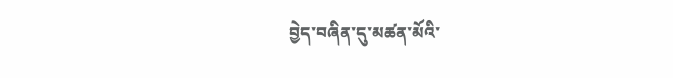བྱེད་བཞིན་དུ་མཚན་མོའི་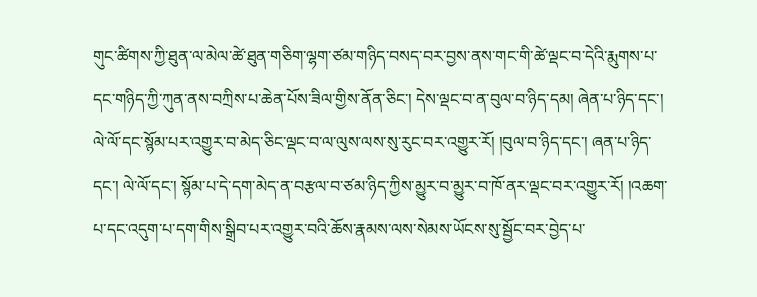གུང་ཚིགས་ཀྱི་ཐུན་ལ་མེལ་ཚེ་ཐུན་གཅིག་ལྷག་ཙམ་གཉིད་བསད་བར་བྱས་ནས་གང་གི་ཚེ་ལྡང་བ་དེའི་རྨུགས་པ་དང་གཉིད་ཀྱི་ཀུན་ནས་བཀྲིས་པ་ཆེན་པོས་ཟིལ་གྱིས་ནོན་ཅིང་། དེས་ལྡང་བ་ན་བུལ་བ་ཉིད་དམ། ཞེན་པ་ཉིད་དང་། ལེ་ལོ་དང་སྙོམ་པར་འགྱུར་བ་མེད་ཅིང་ལྡང་བ་ལ་ལུས་ལས་སུ་རུང་བར་འགྱུར་རོ། །བུལ་བ་ཉིད་དང་། ཞན་པ་ཉིད་དང་། ལེ་ལོ་དང་། སྙོམ་པ་དེ་དག་མེད་ན་བརྩལ་བ་ཙམ་ཉིད་ཀྱིས་མྱུར་བ་མྱུར་བ་ཁོ་ནར་ལྡང་བར་འགྱུར་རོ། །འཆག་པ་དང་འདུག་པ་དག་གིས་སྒྲིབ་པར་འགྱུར་བའི་ཆོས་རྣམས་ལས་སེམས་ཡོངས་སུ་སྦྱོང་བར་བྱེད་པ་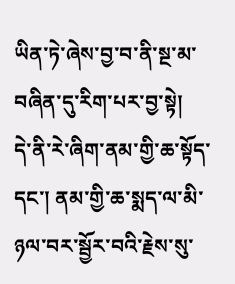ཡིན་ཏེ་ཞེས་བྱ་བ་ནི་སྔ་མ་བཞིན་དུ་རིག་པར་བྱ་སྟེ།
དེ་ནི་རེ་ཞིག་ནམ་གྱི་ཆ་སྟོད་དང་། ནམ་གྱི་ཆ་སྨད་ལ་མི་ཉལ་བར་སྦྱོར་བའི་རྗེས་སུ་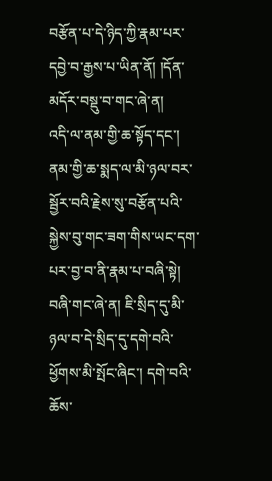བརྩོན་པ་དེ་ཉིད་ཀྱི་རྣམ་པར་དབྱེ་བ་རྒྱས་པ་ཡིན་ནོ། །དོན་མདོར་བསྡུ་བ་གང་ཞེ་ན།
འདི་ལ་ནམ་གྱི་ཆ་སྟོད་དང་། ནམ་གྱི་ཆ་སྨད་ལ་མི་ཉལ་བར་སྦྱོར་བའི་རྗེས་སུ་བརྩོན་པའི་སྐྱེས་བུ་གང་ཟག་གིས་ཡང་དག་པར་བྱ་བ་ནི་རྣམ་པ་བཞི་སྟེ། བཞི་གང་ཞེ་ན། ཇི་སྲིད་དུ་མི་ཉལ་བ་དེ་སྲིད་དུ་དགེ་བའི་ཕྱོགས་མི་སྤོང་ཞིང་། དགེ་བའི་ཆོས་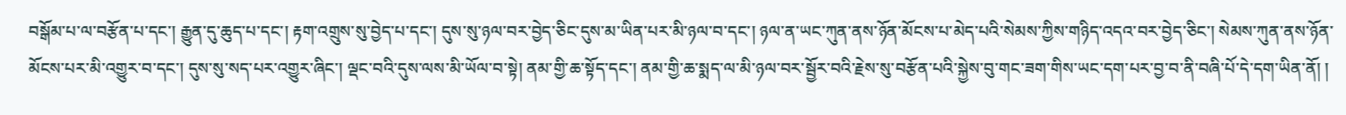བསྒོམ་པ་ལ་བརྩོན་པ་དང་། རྒྱུན་དུ་ཆུད་པ་དང་། རྟག་འགྲུས་སུ་བྱེད་པ་དང་། དུས་སུ་ཉལ་བར་བྱེད་ཅིང་དུས་མ་ཡིན་པར་མི་ཉལ་བ་དང་། ཉལ་ན་ཡང་ཀུན་ནས་ཉོན་མོངས་པ་མེད་པའི་སེམས་ཀྱིས་གཉིད་འདའ་བར་བྱེད་ཅིང་། སེམས་ཀུན་ནས་ཉོན་མོངས་པར་མི་འགྱུར་བ་དང་། དུས་སུ་སད་པར་འགྱུར་ཞིང་། ལྡང་བའི་དུས་ལས་མི་ཡོལ་བ་སྟེ། ནམ་གྱི་ཆ་སྟོད་དང་། ནམ་གྱི་ཆ་སྨད་ལ་མི་ཉལ་བར་སྦྱོར་བའི་རྗེས་སུ་བརྩོན་པའི་སྐྱེས་བུ་གང་ཟག་གིས་ཡང་དག་པར་བྱ་བ་ནི་བཞི་པོ་དེ་དག་ཡིན་ནོ། །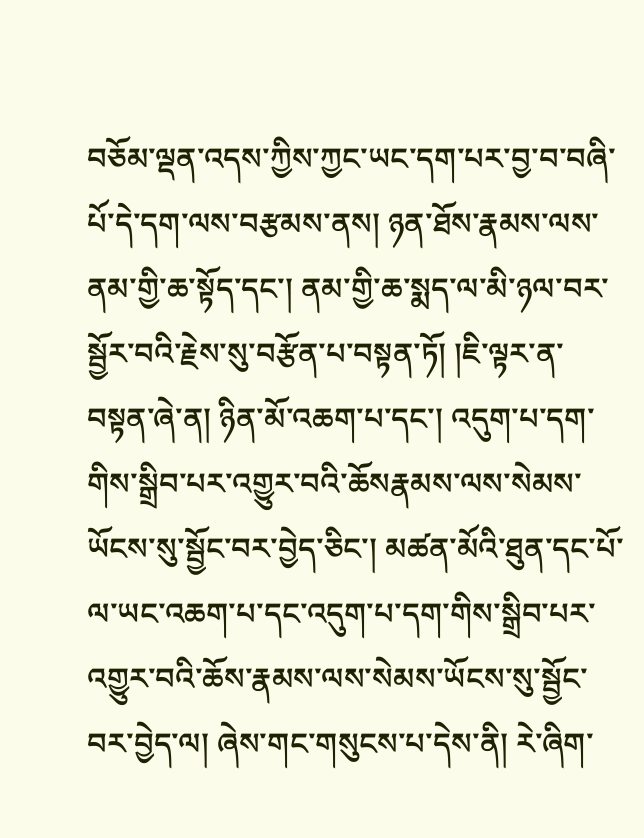བཅོམ་ལྡན་འདས་ཀྱིས་ཀྱང་ཡང་དག་པར་བྱ་བ་བཞི་པོ་དེ་དག་ལས་བརྩམས་ནས། ཉན་ཐོས་རྣམས་ལས་ནམ་གྱི་ཆ་སྟོད་དང་། ནམ་གྱི་ཆ་སྨད་ལ་མི་ཉལ་བར་སྦྱོར་བའི་རྗེས་སུ་བརྩོན་པ་བསྟན་ཏོ། །ཇི་ལྟར་ན་བསྟན་ཞེ་ན། ཉིན་མོ་འཆག་པ་དང་། འདུག་པ་དག་གིས་སྒྲིབ་པར་འགྱུར་བའི་ཆོསརྣམས་ལས་སེམས་ཡོངས་སུ་སྦྱོང་བར་བྱེད་ཅིང་། མཚན་མོའི་ཐུན་དང་པོ་ལ་ཡང་འཆག་པ་དང་འདུག་པ་དག་གིས་སྒྲིབ་པར་འགྱུར་བའི་ཆོས་རྣམས་ལས་སེམས་ཡོངས་སུ་སྦྱོང་བར་བྱེད་ལ། ཞེས་གང་གསུངས་པ་དེས་ནི། རེ་ཞིག་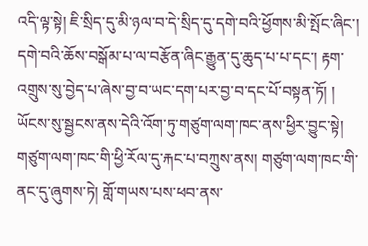འདི་ལྟ་སྟེ། ཇི་སྲིད་དུ་མི་ཉལ་བ་དེ་སྲིད་དུ་དགེ་བའི་ཕྱོགས་མི་སྤོང་ཞིང་། དགེ་བའི་ཆོས་བསྒོམ་པ་ལ་བརྩོན་ཞིང་རྒྱུན་དུ་ཆུད་པ་པ་དང་། རྟག་འགྲུས་སུ་བྱེད་པ་ཞེས་བྱ་བ་ཡང་དག་པར་བྱ་བ་དང་པོ་བསྟན་ཏོ། །
ཡོངས་སུ་སྦྱངས་ནས་དེའི་འོག་ཏུ་གཙུག་ལག་ཁང་ནས་ཕྱིར་བྱུང་སྟེ། གཙུག་ལག་ཁང་གི་ཕྱི་རོལ་དུ་རྐང་པ་བཀྲུས་ནས། གཙུག་ལག་ཁང་གི་ནང་དུ་ཞུགས་ཏེ། གློ་གཡས་པས་ཕབ་ནས་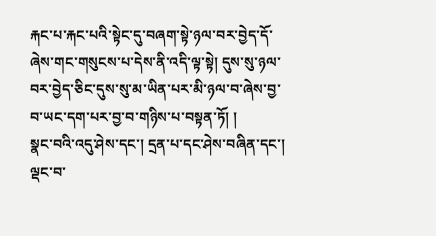རྐང་པ་རྐང་པའི་སྟེང་དུ་བཞག་སྟེ་ཉལ་བར་བྱེད་དོ་ཞེས་གང་གསུངས་པ་དེས་ནི་འདི་ལྟ་སྟེ། དུས་སུ་ཉལ་བར་བྱེད་ཅིང་དུས་སུ་མ་ཡིན་པར་མི་ཉལ་བ་ཞེས་བྱ་བ་ཡང་དག་པར་བྱ་བ་གཉིས་པ་བསྟན་ཏོ། །
སྣང་བའི་འདུ་ཤེས་དང་། དྲན་པ་དང་ཤེས་བཞིན་དང་། ལྡང་བ་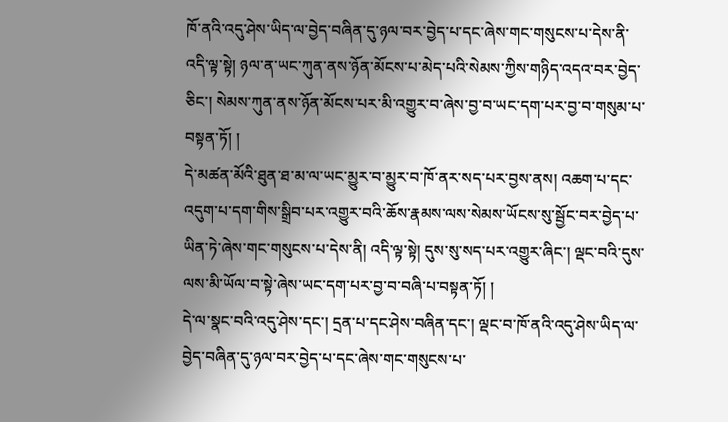ཁོ་ནའི་འདུ་ཤེས་ཡིད་ལ་བྱེད་བཞིན་དུ་ཉལ་བར་བྱེད་པ་དང་ཞེས་གང་གསུངས་པ་དེས་ནི་འདི་ལྟ་སྟེ། ཉལ་ན་ཡང་ཀུན་ནས་ཉོན་མོངས་པ་མེད་པའི་སེམས་ཀྱིས་གཉིད་འདའ་བར་བྱེད་ཅིང་། སེམས་ཀུན་ནས་ཉོན་མོངས་པར་མི་འགྱུར་བ་ཞེས་བྱ་བ་ཡང་དག་པར་བྱ་བ་གསུམ་པ་བསྟན་ཏོ། །
དེ་མཚན་མོའི་ཐུན་ཐ་མ་ལ་ཡང་མྱུར་བ་མྱུར་བ་ཁོ་ནར་སད་པར་བྱས་ནས། འཆག་པ་དང་འདུག་པ་དག་གིས་སྒྲིབ་པར་འགྱུར་བའི་ཆོས་རྣམས་ལས་སེམས་ཡོངས་སུ་སྦྱོང་བར་བྱེད་པ་ཡིན་ཏེ་ཞེས་གང་གསུངས་པ་དེས་ནི། འདི་ལྟ་སྟེ། དུས་སུ་སད་པར་འགྱུར་ཞིང་། ལྡང་བའི་དུས་ལས་མི་ཡོལ་བ་སྟེ་ཞེས་ཡང་དག་པར་བྱ་བ་བཞི་པ་བསྟན་ཏོ། །
དེ་ལ་སྣང་བའི་འདུ་ཤེས་དང་། དྲན་པ་དང་ཤེས་བཞིན་དང་། ལྡང་བ་ཁོ་ནའི་འདུ་ཤེས་ཡིད་ལ་བྱེད་བཞིན་དུ་ཉལ་བར་བྱེད་པ་དང་ཞེས་གང་གསུངས་པ་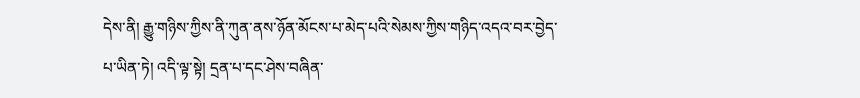དེས་ནི། རྒྱུ་གཉིས་ཀྱིས་ནི་ཀུན་ནས་ཉོན་མོངས་པ་མེད་པའི་སེམས་ཀྱིས་གཉིད་འདའ་བར་བྱེད་པ་ཡིན་ཏེ། འདི་ལྟ་སྟེ། དྲན་པ་དང་ཤེས་བཞིན་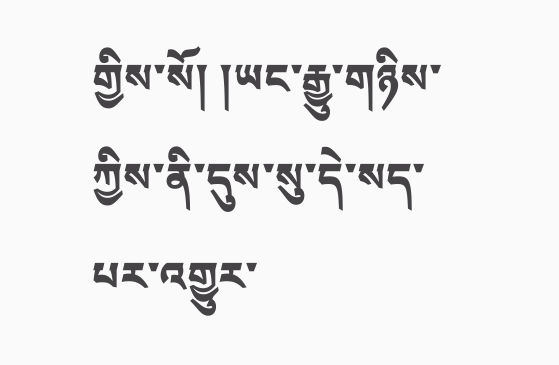གྱིས་སོ། །ཡང་རྒྱུ་གཉིས་ཀྱིས་ནི་དུས་སུ་དེ་སད་པར་འགྱུར་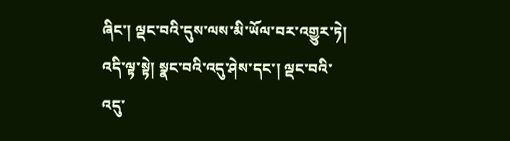ཞིང་། ལྡང་བའི་དུས་ལས་མི་ཡོལ་བར་འགྱུར་ཏེ། འདི་ལྟ་སྟེ། སྣང་བའི་འདུ་ཤེས་དང་། ལྡང་བའི་འདུ་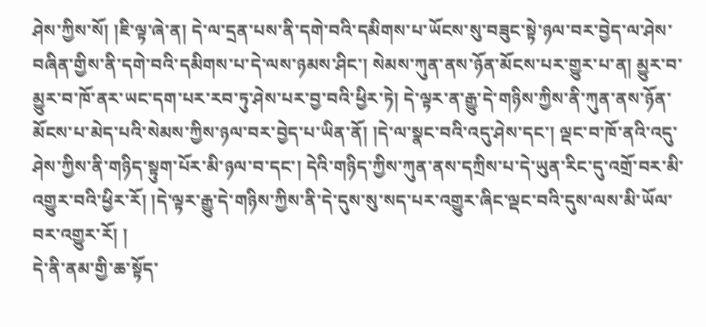ཤེས་ཀྱིས་སོ། །ཇི་ལྟ་ཞེ་ན། དེ་ལ་དྲན་པས་ནི་དགེ་བའི་དམིགས་པ་ཡོངས་སུ་བཟུང་སྟེ་ཉལ་བར་བྱེད་ལ་ཤེས་བཞིན་གྱིས་ནི་དགེ་བའི་དམིགས་པ་དེ་ལས་ཉམས་ཤིང་། སེམས་ཀུན་ནས་ཉོན་མོངས་པར་གྱུར་པ་ན། མྱུར་བ་མྱུར་བ་ཁོ་ནར་ཡང་དག་པར་རབ་ཏུ་ཤེས་པར་བྱ་བའི་ཕྱིར་ཏེ། དེ་ལྟར་ན་རྒྱུ་དེ་གཉིས་ཀྱིས་ནི་ཀུན་ནས་ཉོན་མོངས་པ་མེད་པའི་སེམས་ཀྱིས་ཉལ་བར་བྱེད་པ་ཡིན་ནོ། །དེ་ལ་སྣང་བའི་འདུ་ཤེས་དང་། ལྡང་བ་ཁོ་ནའི་འདུ་ཤེས་ཀྱིས་ནི་གཉིད་སྟུག་པོར་མི་ཉལ་བ་དང་། དེའི་གཉིད་ཀྱིས་ཀུན་ནས་དཀྲིས་པ་དེ་ཡུན་རིང་དུ་འགྲོ་བར་མི་འགྱུར་བའི་ཕྱིར་རོ། །དེ་ལྟར་རྒྱུ་དེ་གཉིས་ཀྱིས་ནི་དེ་དུས་སུ་སད་པར་འགྱུར་ཞིང་ལྡང་བའི་དུས་ལས་མི་ཡོལ་བར་འགྱུར་རོ། །
དེ་ནི་ནམ་གྱི་ཆ་སྟོད་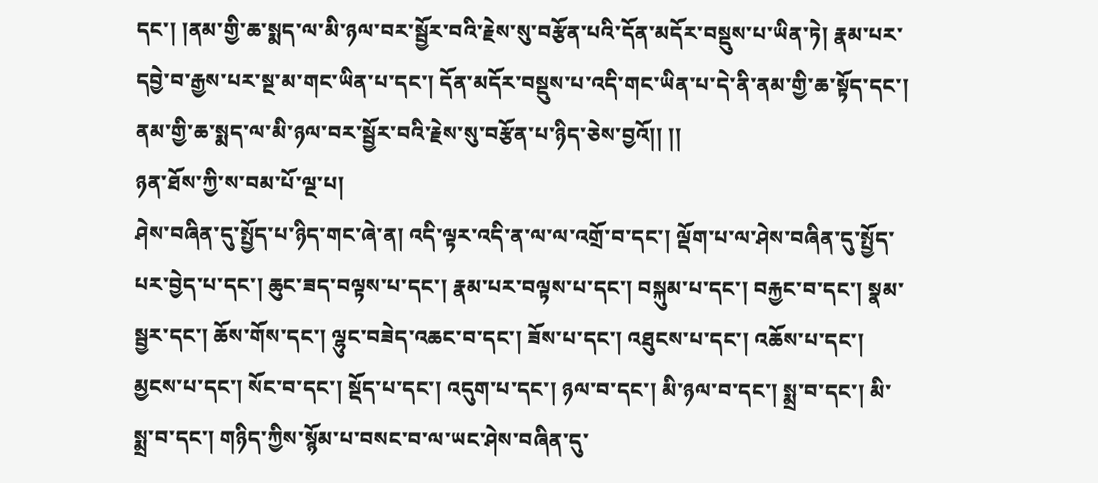དང་། །ནམ་གྱི་ཆ་སྨད་ལ་མི་ཉལ་བར་སྦྱོར་བའི་རྗེས་སུ་བརྩོན་པའི་དོན་མདོར་བསྡུས་པ་ཡིན་ཏེ། རྣམ་པར་དབྱེ་བ་རྒྱས་པར་སྔ་མ་གང་ཡིན་པ་དང་། དོན་མདོར་བསྡུས་པ་འདི་གང་ཡིན་པ་དེ་ནི་ནམ་གྱི་ཆ་སྟོད་དང་། ནམ་གྱི་ཆ་སྨད་ལ་མི་ཉལ་བར་སྦྱོར་བའི་རྗེས་སུ་བརྩོན་པ་ཉིད་ཅེས་བྱའོ།། །།
ཉན་ཐོས་ཀྱི་ས་བམ་པོ་ལྔ་པ།
ཤེས་བཞིན་དུ་སྤྱོད་པ་ཉིད་གང་ཞེ་ན། འདི་ལྟར་འདི་ན་ལ་ལ་འགྲོ་བ་དང་། ལྡོག་པ་ལ་ཤེས་བཞིན་དུ་སྤྱོད་པར་བྱེད་པ་དང་། ཆུང་ཟད་བལྟས་པ་དང་། རྣམ་པར་བལྟས་པ་དང་། བསྐུམ་པ་དང་། བརྐྱང་བ་དང་། སྣམ་སྦྱར་དང་། ཆོས་གོས་དང་། ལྷུང་བཟེད་འཆང་བ་དང་། ཟོས་པ་དང་། འཐུངས་པ་དང་། འཆོས་པ་དང་། མྱངས་པ་དང་། སོང་བ་དང་། སྡོད་པ་དང་། འདུག་པ་དང་། ཉལ་བ་དང་། མི་ཉལ་བ་དང་། སྨྲ་བ་དང་། མི་སྨྲ་བ་དང་། གཉིད་ཀྱིས་སྙོམ་པ་བསང་བ་ལ་ཡང་ཤེས་བཞིན་དུ་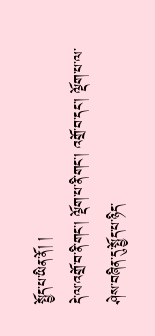སྤྱོད་པ་ཡིན་ནོ། །
དེ་ལ་འགྲོ་བ་ནི་གང་། ལྡོག་པ་ནི་གང་། འགྲོ་བ་དང་། ལྡོག་པ་ལ་ཤེས་བཞིན་དུ་སྤྱོད་པ་ཉིད་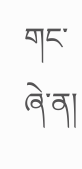གང་ཞེ་ན།